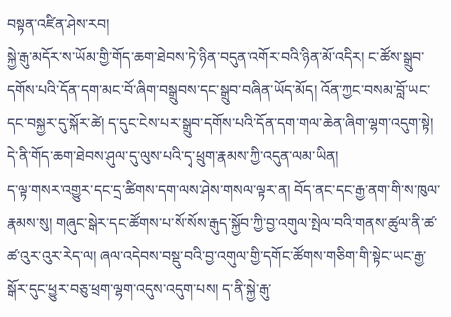བསྟན་འཛིན་ཤེས་རབ།
སྐྱེ་རྒུ་མདོར་ས་ཡོམ་གྱི་གོད་ཆག་ཐེབས་ཏེ་ཉིན་བདུན་འགོར་བའི་ཉིན་མོ་འདིར། ང་ཚོས་སྒྲུབ་དགོས་པའི་དོན་དག་མང་བོ་ཞིག་བསྒྲུབས་དང་སྒྲུབ་བཞིན་ཡོད་མོད། འོན་ཀྱང་བསམ་བློ་ཡང་དང་བསྐྱར་དུ་སྐོར་ཚེ། ད་དུང་ངེས་པར་སྒྲུབ་དགོས་པའི་དོན་དག་གལ་ཆེན་ཞིག་ལྷག་འདུག་སྟེ། དེ་ནི་གོད་ཆག་ཐེབས་ཤུལ་དུ་ལུས་པའི་དྭ་ཕྲུག་རྣམས་ཀྱི་འདུན་ལམ་ཡིན།
ད་ལྟ་གསར་འགྱུར་དང་དྲ་ཚིགས་དག་ལས་ཤེས་གསལ་ལྟར་ན། བོད་ནང་དང་རྒྱ་ནག་གི་ས་ཁུལ་རྣམས་སུ། གཞུང་སྒེར་དང་ཚོགས་པ་སོ་སོས་རྒུད་སྐྱོབ་ཀྱི་བྱ་འགུལ་སྤེལ་བའི་གནས་ཚུལ་ནི་ཚ་ཚ་འུར་འུར་རེད་ལ། ཞལ་འདེབས་བསྡུ་བའི་བྱ་འགུལ་གྱི་དགོང་ཚོགས་གཅིག་གི་སྟེང་ཡང་རྒྱ་སྒོར་དུང་ཕྱུར་བཅུ་ཕྲག་ལྷག་འདུས་འདུག་པས། ད་ནི་སྐྱེ་རྒུ་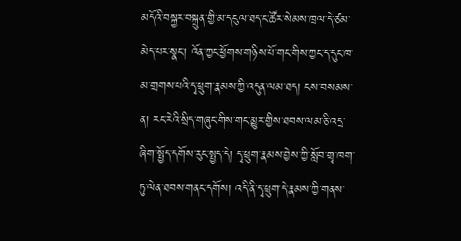མདོའི་བསྐྱར་བསྐྲུན་གྱི་མ་དངུལ་ཐད་ང་ཚོར་སེམས་ཁྲལ་དེ་ཙམ་མེད་པར་སྣང་། འོན་ཀྱང་ཕྱོགས་གཉིས་པོ་གང་གིས་ཀྱང་ད་དུང་ཁ་མ་གྲགས་པའི་དྭ་ཕྲུག་རྣམས་ཀྱི་འདུན་ལམ་ཐད། ངས་བསམས་ན། རང་རེའི་སྲིད་གཞུང་གིས་གང་མྱུར་གྱིས་ཐབས་ལམ་ཅི་འདྲ་ཞིག་སྤྱོད་དགོས་རུང་སྤྱད་དེ། དྭ་ཕྲུག་རྣམས་བྱེས་ཀྱི་སློབ་གྲྭ་ཁག་ཏུ་ལེན་ཐབས་གནང་དགོས། འདི་ནི་དྭ་ཕྲུག་དེ་རྣམས་ཀྱི་གནས་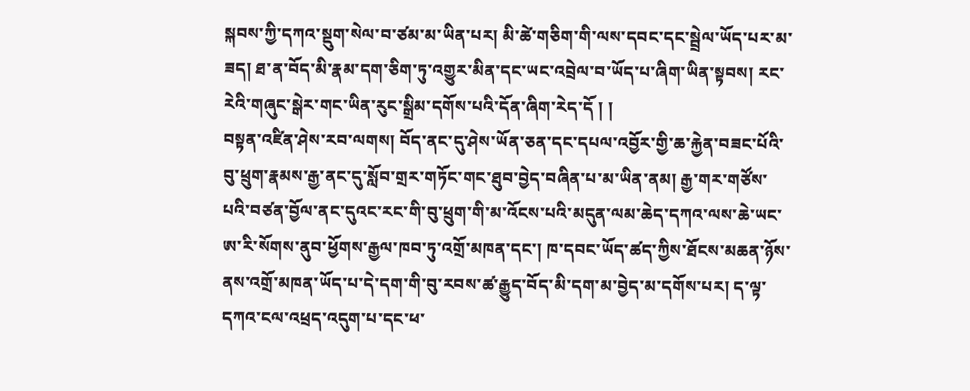སྐབས་ཀྱི་དཀའ་སྡུག་སེལ་བ་ཙམ་མ་ཡིན་པར། མི་ཚེ་གཅིག་གི་ལས་དབང་དང་སྦྲེལ་ཡོད་པར་མ་ཟད། ཐ་ན་བོད་མི་རྣམ་དག་ཅིག་ཏུ་འགྱུར་མིན་དང་ཡང་འབྲེལ་བ་ཡོད་པ་ཞིག་ཡིན་སྟབས། རང་རེའི་གཞུང་སྒེར་གང་ཡིན་རུང་སྒྲིམ་དགོས་པའི་དོན་ཞིག་རེད་དོ ། །
བསྟན་འཛིན་ཤེས་རབ་ལགས། བོད་ནང་དུ་ཤེས་ཡོན་ཅན་དང་དཔལ་འབྱོར་གྱི་ཆ་རྐྱེན་བཟང་པོའི་བུ་ཕྲུག་རྣམས་རྒྱ་ནང་དུ་སློབ་གྲར་གཏོང་གང་ཐུབ་བྱེད་བཞིན་པ་མ་ཡིན་ནམ། རྒྱ་གར་གཙོས་པའི་བཙན་བྱོལ་ནང་དུའང་རང་གི་བུ་ཕྲུག་གི་མ་འོངས་པའི་མདུན་ལམ་ཆེད་དཀའ་ལས་ཆེ་ཡང་ཨ་རི་སོགས་ནུབ་ཕྱོགས་རྒྱལ་ཁབ་ཏུ་འགྲོ་མཁན་དང་། ཁ་དབང་ཡོད་ཚད་ཀྱིས་ཐོངས་མཆན་ཉོས་ནས་འགྲོ་མཁན་ཡོད་པ་དེ་དག་གི་བུ་རབས་ཚ་རྒྱུད་བོད་མི་དག་མ་བྱེད་མ་དགོས་པར། ད་ལྟ་དཀའ་ངལ་འཕྲད་འདུག་པ་དང་ཕ་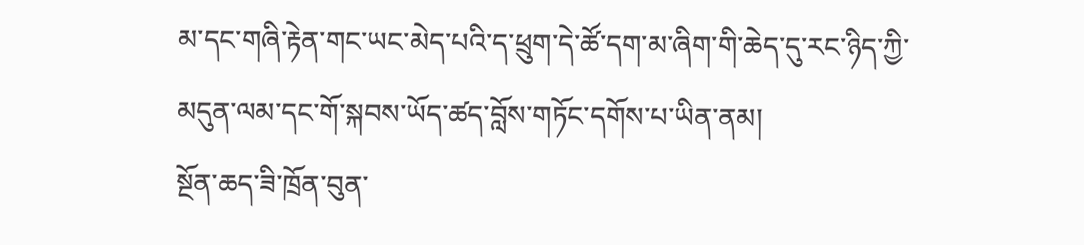མ་དང་གཞི་རྟེན་གང་ཡང་མེད་པའི་ད་ཕྲུག་དེ་ཚོ་དག་མ་ཞིག་གི་ཆེད་དུ་རང་ཉིད་ཀྱི་མདུན་ལམ་དང་གོ་སྐབས་ཡོད་ཚད་བློས་གཏོང་དགོས་པ་ཡིན་ནམ།
སྔོན་ཆད་ཟི་ཁྲོན་བུན་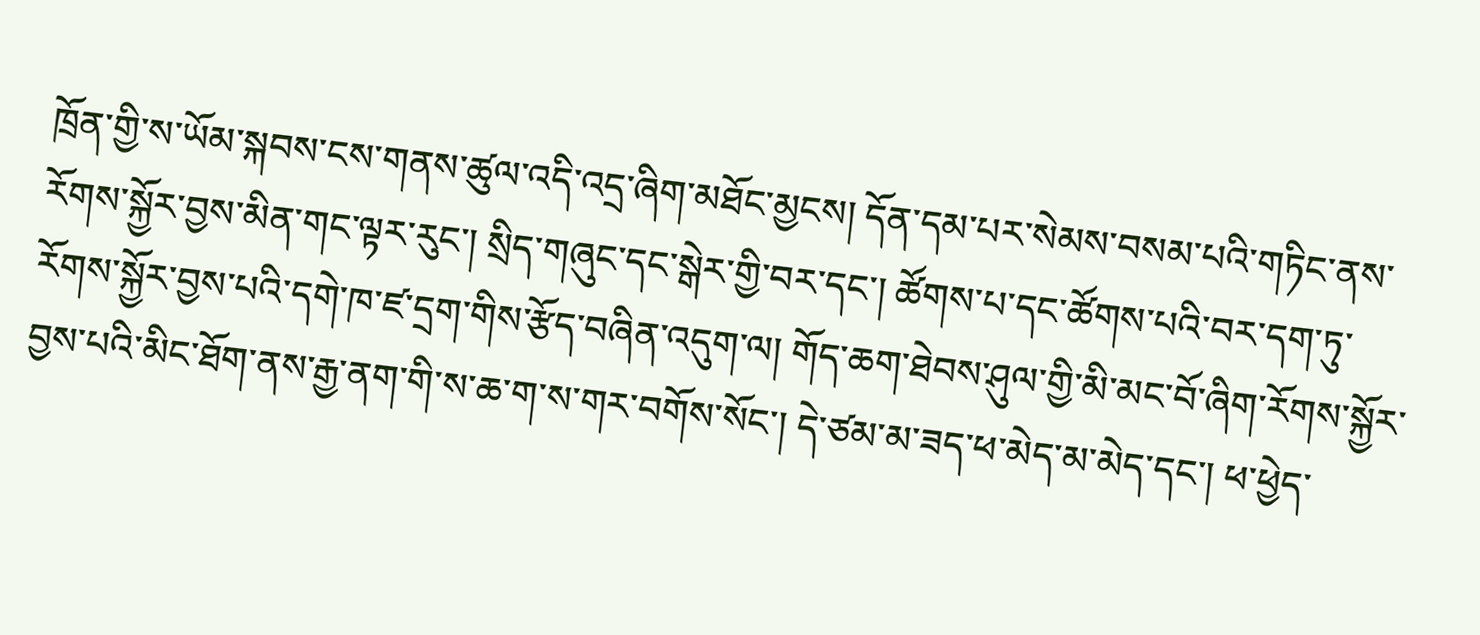ཁྲོན་གྱི་ས་ཡོམ་སྐབས་ངས་གནས་ཚུལ་འདི་འདྲ་ཞིག་མཐོང་མྱངས། དོན་དམ་པར་སེམས་བསམ་པའི་གཏིང་ནས་རོགས་སྐྱོར་བྱས་མིན་གང་ལྟར་རུང་། སྲིད་གཞུང་དང་སྒེར་གྱི་བར་དང་། ཚོགས་པ་དང་ཚོགས་པའི་བར་དག་ཏུ་རོགས་སྐྱོར་བྱས་པའི་དགེ་ཁ་ཛ་དྲག་གིས་རྩོད་བཞིན་འདུག་ལ། གོད་ཆག་ཐེབས་ཤུལ་གྱི་མི་མང་བོ་ཞིག་རོགས་སྐྱོར་བྱས་པའི་མིང་ཐོག་ནས་རྒྱ་ནག་གི་ས་ཆ་ག་ས་གར་བགོས་སོང་། དེ་ཙམ་མ་ཟད་ཕ་མེད་མ་མེད་དང་། ཕ་ཕྱེད་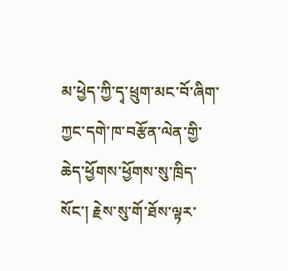མ་ཕྱེད་ཀྱི་དྭ་ཕྲུག་མང་བོ་ཞིག་ཀྱང་དགེ་ཁ་བརྩོན་ལེན་གྱི་ཆེད་ཕྱོགས་ཕྱོགས་སུ་ཁྲིད་སོང་། རྗེས་སུ་གོ་ཐོས་ལྟར་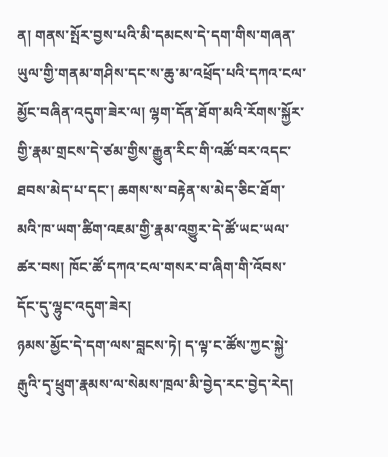ན། གནས་སྤོར་བྱས་པའི་མི་དམངས་དེ་དག་གིས་གཞན་ཡུལ་གྱི་གནམ་གཤིས་དང་ས་ཆུ་མ་འཕྲོད་པའི་དཀའ་ངལ་མྱོང་བཞིན་འདུག་ཟེར་ལ། ལྷག་དོན་ཐོག་མའི་རོགས་སྐྱོར་གྱི་རྣམ་གྲངས་དེ་ཙམ་གྱིས་རྒྱུན་རིང་གི་འཚོ་བར་འདང་ཐབས་མེད་པ་དང་། ཆགས་ས་བརྟེན་ས་མེད་ཅིང་ཐོག་མའི་ཁ་ཡག་ཚིག་འཇམ་གྱི་རྣམ་འགྱུར་དེ་ཚོ་ཡང་ཡལ་ཚར་བས། ཁོང་ཚོ་དཀའ་ངལ་གསར་བ་ཞིག་གི་འོབས་དོང་དུ་ལྷུང་འདུག་ཟེར།
ཉམས་མྱོང་དེ་དག་ལས་བླངས་ཏེ། ད་ལྟ་ང་ཚོས་ཀྱང་སྐྱེ་རྒུའི་དྭ་ཕྲུག་རྣམས་ལ་སེམས་ཁྲལ་མི་བྱེད་རང་བྱེད་རེད།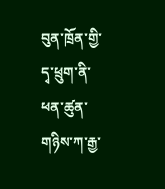བུན་ཁྲོན་གྱི་དྭ་ཕྲུག་ནི་ཕན་ཚུན་གཉིས་ཀ་རྒྱ་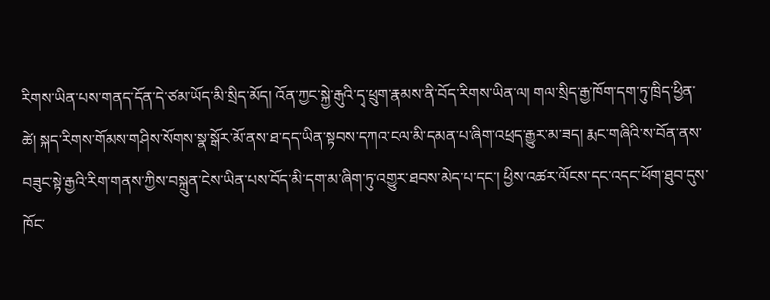རིགས་ཡིན་པས་གནད་དོན་དེ་ཙམ་ཡོད་མི་སྲིད་མོད། འོན་ཀྱང་སྐྱེ་རྒུའི་དྭ་ཕྲུག་རྣམས་ནི་བོད་རིགས་ཡིན་ལ། གལ་སྲིད་རྒྱ་ཁོག་དག་ཏུ་ཁྲིད་ཕྱིན་ཚེ། སྐད་རིགས་གོམས་གཤིས་སོགས་སྣ་སྒོར་མོ་ནས་ཐ་དད་ཡིན་སྟབས་དཀའ་ངལ་མི་དམན་པ་ཞིག་འཕྲད་རྒྱུར་མ་ཟད། རྨང་གཞིའི་ས་བོན་ནས་བཟུང་སྟེ་རྒྱའི་རིག་གནས་ཀྱིས་བསྐྲུན་ངེས་ཡིན་པས་བོད་མི་དག་མ་ཞིག་ཏུ་འགྱུར་ཐབས་མེད་པ་དང་། ཕྱིས་འཚར་ལོངས་དང་འདང་ཕོག་ཐུབ་དུས་ཁོང་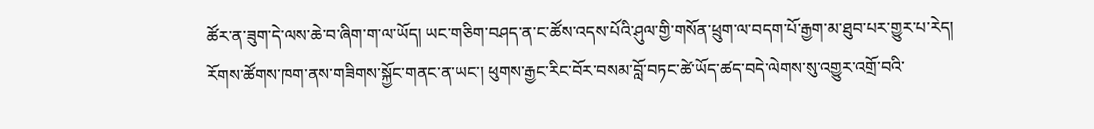ཚོར་ན་ཟུག་དེ་ལས་ཆེ་བ་ཞིག་ག་ལ་ཡོད། ཡང་གཅིག་བཤད་ན་ང་ཚོས་འདས་པོའི་ཤུལ་གྱི་གསོན་ཕྲུག་ལ་བདག་པོ་རྒྱག་མ་ཐུབ་པར་གྱུར་པ་རེད།
རོགས་ཚོགས་ཁག་ནས་གཟིགས་སྐྱོང་གནང་ན་ཡང་། ཕུགས་རྒྱང་རིང་བོར་བསམ་བློ་བཏང་ཚེ་ཡོད་ཚད་བདེ་ལེགས་སུ་འགྱུར་འགྲོ་བའི་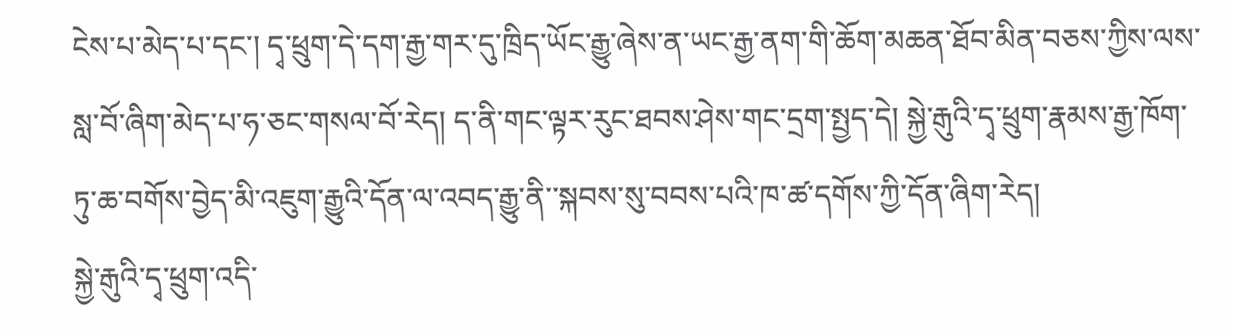ངེས་པ་མེད་པ་དང་། དྭ་ཕྲུག་དེ་དག་རྒྱ་གར་དུ་ཁྲིད་ཡོང་རྒྱུ་ཞེས་ན་ཡང་རྒྱ་ནག་གི་ཆོག་མཆན་ཐོབ་མིན་བཅས་ཀྱིས་ལས་སླ་བོ་ཞིག་མེད་པ་ཧ་ཅང་གསལ་བོ་རེད། ད་ནི་གང་ལྟར་རུང་ཐབས་ཤེས་གང་དྲག་སྤྱད་དེ། སྐྱེ་རྒུའི་དྭ་ཕྲུག་རྣམས་རྒྱ་ཁོག་ཏུ་ཆ་བགོས་བྱེད་མི་འཇུག་རྒྱུའི་དོན་ལ་འབད་རྒྱུ་ནི་་སྐབས་སུ་བབས་པའི་ཁ་ཚ་དགོས་ཀྱི་དོན་ཞིག་རེད།
སྐྱེ་རྒུའི་དྭ་ཕྲུག་འདི་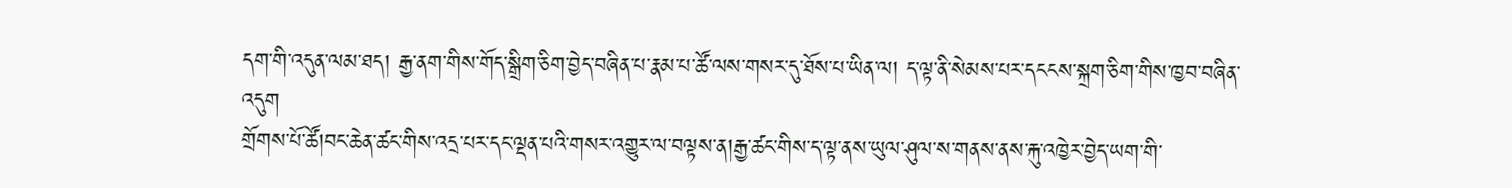དག་གི་འདུན་ལམ་ཐད། རྒྱ་ནག་གིས་གོད་སྒྲིག་ཅིག་བྱེད་བཞིན་པ་རྣམ་པ་ཚོ་ལས་གསར་དུ་ཐོས་པ་ཡིན་ལ། ད་ལྟ་ནི་སེམས་པར་དངངས་སྐྲག་ཅིག་གིས་ཁྱབ་བཞིན་འདུག
གྲོགས་པོ་ཚོ།བང་ཆེན་ཚང་གིས་འདྲ་པར་དང་ལྡན་པའི་གསར་འགྱུར་ལ་བལྟས་ན།རྒྱ་ཚང་གིས་ད་ལྟ་ནས་ཡུལ་ཤུལ་ས་གནས་ནས་རྐུ་འཁྱེར་བྱེད་ཡག་གི་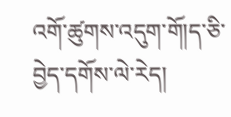འགོ་ཚུགས་འདུག་གོ།ད་ཅི་བྱེད་དགོས་ལེ་རེད།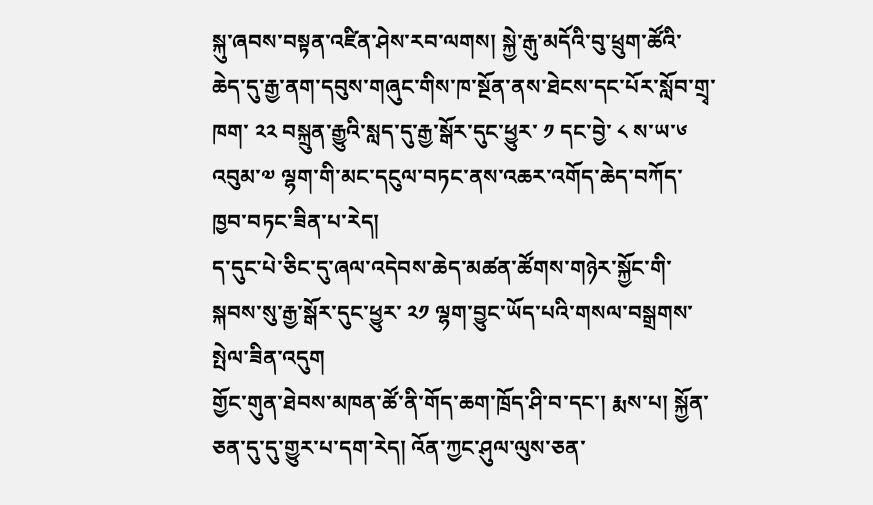སྐུ་ཞབས་བསྟན་འཛིན་ཤེས་རབ་ལགས། སྐྱེ་རྒུ་མདོའི་བུ་ཕྲུག་ཚོའི་ཆེད་དུ་རྒྱ་ནག་དབུས་གཞུང་གིས་ཁ་སྔོན་ནས་ཐེངས་དང་པོར་སློབ་གྲྭ་ཁག་ ༢༢ བསྐྲུན་རྒྱུའི་སླད་དུ་རྒྱ་སྒོར་དུང་ཕྱུར་ ༡ དང་བྱེ་ ༨ ས་ཡ་༦ འབུམ་༧ ལྷག་གི་མང་དངུལ་བཏང་ནས་འཆར་འགོད་ཆེད་བཀོད་ཁྱབ་བཏང་ཟིན་པ་རེད།
ད་དུང་པེ་ཅིང་དུ་ཞལ་འདེབས་ཆེད་མཚན་ཚོགས་གཉེར་སྐྱོང་གི་སྐབས་སུ་རྒྱ་སྒོར་དུང་ཕྱུར་ ༢༡ ལྷག་བྱུང་ཡོད་པའི་གསལ་བསྒྲགས་སྤེལ་ཟིན་འདུག
གྱོང་གུན་ཐེབས་མཁན་ཚོ་ནི་གོད་ཆག་ཁྲོད་ཤི་བ་དང་། རྨས་པ། སྐྱོན་ཅན་དུ་དུ་གྱུར་པ་དག་རེད། འོན་ཀྱང་ཤུལ་ལུས་ཅན་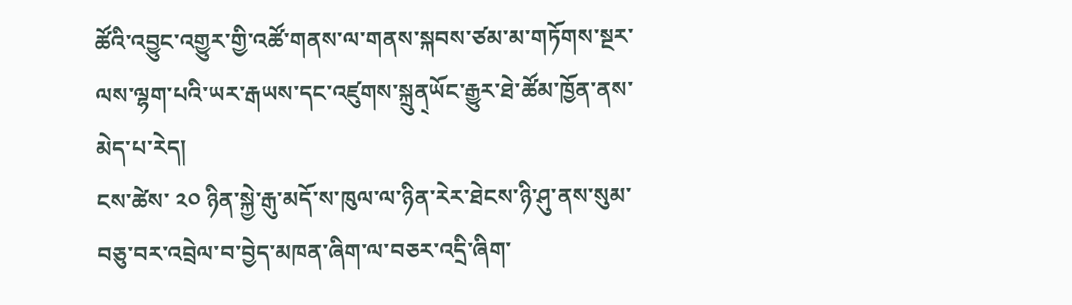ཚོའི་འབྱུང་འགྱུར་གྱི་འཚོ་གནས་ལ་གནས་སྐབས་ཙམ་མ་གཏོགས་སྔར་ལས་ལྷག་པའི་ཡར་རྒཡས་དང་འཛུགས་སྐྲུན྄ཡོང་རྒྱུར་ཐེ་ཚོམ་ཁྱོན་ནས་མེད་པ་རེད།
ངས་ཚེས་ ༢༠ ཉིན་སྐྱེ་རྒུ་མདོ་ས་ཁུལ་ལ་ཉིན་རེར་ཐེངས་ཉི་ཤུ་ནས་སུམ་བཅུ་བར་འབྲེལ་བ་བྱེད་མཁན་ཞིག་ལ་བཅར་འདྲི་ཞིག་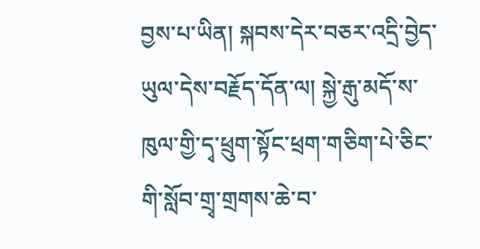བྱས་པ་ཡིན། སྐབས་དེར་བཅར་འདྲི་བྱེད་ཡུལ་དེས་བརྗོད་དོན་ལ། སྐྱེ་རྒུ་མདོ་ས་ཁུལ་གྱི་དྭ་ཕྲུག་སྟོང་ཕྲག་གཅིག་པེ་ཅིང་གི་སློབ་གྲྭ་གྲགས་ཆེ་བ་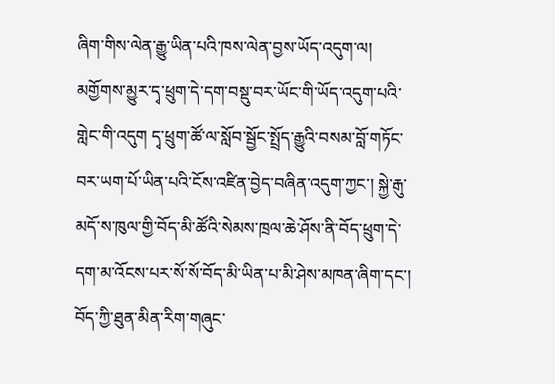ཞིག་གིས་ལེན་རྒྱུ་ཡིན་པའི་ཁས་ལེན་བྱས་ཡོད་འདུག་ལ། མགྱོགས་མྱུར་དྭ་ཕྲུག་དེ་དག་བསྡུ་བར་ཡོང་གི་ཡོད་འདུག་པའི་གླེང་གི་འདུག དྭ་ཕྲུག་ཚོ་ལ་སློབ་སྦྱོང་སྤྲོད་རྒྱུའི་བསམ་བློ་གཏོང་བར་ཡག་པོ་ཡིན་པའི་ངོས་འཛིན་བྱེད་བཞིན་འདུག་ཀྱང་། སྐྱེ་རྒུ་མདོ་ས་ཁུལ་གྱི་བོད་མི་ཚོའི་སེམས་ཁྲལ་ཆེ་ཤོས་ནི་བོད་ཕྲུག་དེ་དག་མ་འོངས་པར་སོ་སོ་བོད་མི་ཡིན་པ་མི་ཤེས་མཁན་ཞིག་དང་། བོད་ཀྱི་ཐུན་མིན་རིག་གཞུང་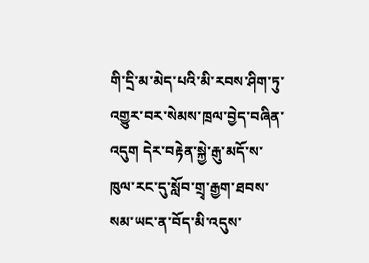གི་དྲི་མ་མེད་པའི་མི་རབས་ཤིག་ཏུ་འགྱུར་བར་སེམས་ཁྲལ་བྱེད་བཞིན་འདུག དེར་བརྟེན་སྐྱེ་རྒུ་མདོ་ས་ཁུལ་རང་དུ་སློབ་གྲྭ་རྒྱག་ཐབས་སམ་ཡང་ན་བོད་མི་འདུས་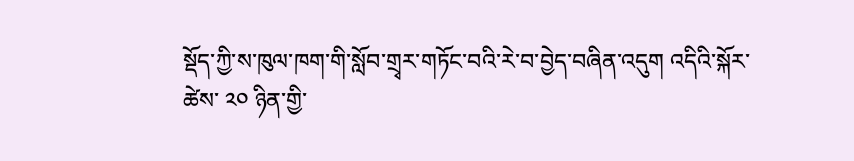སྡོད་ཀྱི་ས་ཁུལ་ཁག་གི་སློབ་གྲྭར་གཏོང་བའི་རེ་བ་བྱེད་བཞིན་འདུག འདིའི་སྐོར་ཚེས་ ༢༠ ཉིན་གྱི་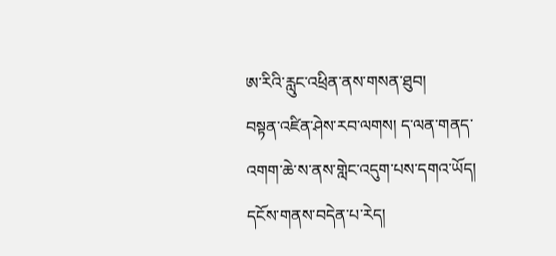ཨ་རིའི་རླུང་འཕྲིན་ནས་གསན་ཐུབ།
བསྟན་འཛིན་ཤེས་རབ་ལགས། ད་ལན་གནད་འགག་ཆེ་ས་ནས་གླེང་འདུག་པས་དགའ་ཡོད།
དངོས་གནས་བདེན་པ་རེད།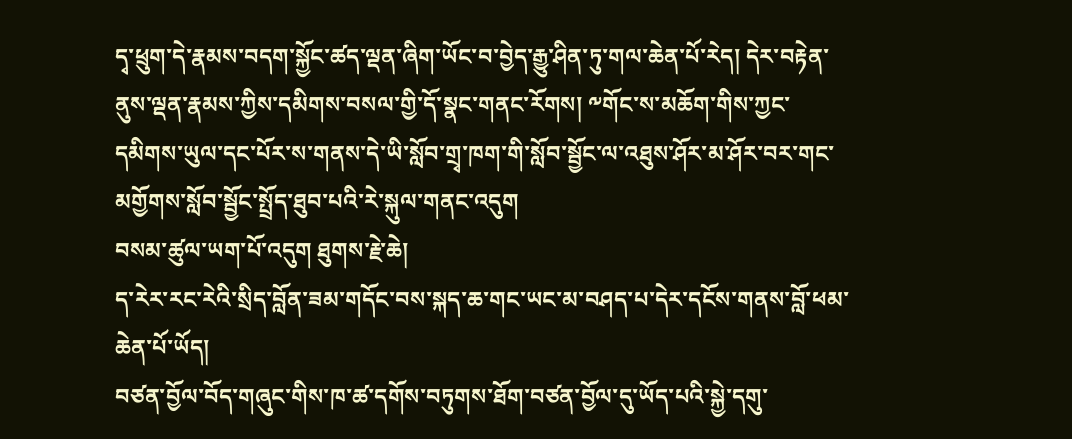དྭ་ཕྲུག་དེ་རྣམས་བདག་སྐྱོང་ཚད་ལྡན་ཞིག་ཡོང་བ་བྱེད་རྒྱུ་ཤིན་ཏུ་གལ་ཆེན་པོ་རེད། དེར་བརྟེན་ནུས་ལྡན་རྣམས་ཀྱིས་དམིགས་བསལ་གྱི་དོ་སྣང་གནང་རོགས། ༸གོང་ས་མཆོག་གིས་ཀྱང་དམིགས་ཡུལ་དང་པོར་ས་གནས་དེ་ཡི་སློབ་གྲྭ་ཁག་གི་སློབ་སྦྱོང་ལ་འཐུས་ཤོར་མ་ཤོར་བར་གང་མགྱོགས་སློབ་སྦྱོང་སྤྲོད་ཐུབ་པའི་རེ་སྐུལ་གནང་འདུག
བསམ་ཚུལ་ཡག་པོ་འདུག ཐུགས་རྗེ་ཆེ།
ད་རེར་རང་རེའི་སྲིད་བློན་ཟམ་གདོང་བས་སྐད་ཆ་གང་ཡང་མ་བཤད་པ་དེར་དངོས་གནས་བློ་ཕམ་ཆེན་པོ་ཡོད།
བཙན་བྱོལ་བོད་གཞུང་གིས་ཁ་ཚ་དགོས་བཏུགས་ཐོག་བཙན་བྱོལ་དུ་ཡོད་པའི་སྐྱེ་དགུ་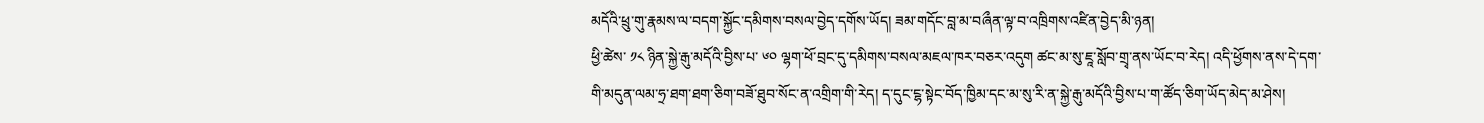མདོའི་ཕྲུ་གུ་རྣམས་ལ་བདག་སྐྱོང་དམིགས་བསལ་བྱེད་དགོས་ཡོད། ཟམ་གདོང་བླ་མ་བཞྀན་ལྟ་བ་འཁྲིགས་འཛིན་བྱེད་མི་ཉན།
ཕྱི་ཚེས་ ༡༨ ཉིན་སྐྱེ་རྒུ་མདོའི་བྱིས་པ་ ༦༠ ལྷག་ཕོ་བྲང་དུ་དམིགས་བསལ་མཇལ་ཁར་བཅར་འདུག ཚང་མ་སུ་ཇཱ་སློབ་གྲྭ་ནས་ཡོང་བ་རེད། འདི་ཕྱོགས་ནས་དེ་དག་གི་མདུན་ལམ་ཧྲ་ཐག་ཐག་ཅིག་བཟོ་ཐུབ་སོང་ན་འགྲིག་གི་རེད། ད་དུང་ངྷ་སྟེང་བོད་ཁྱིམ་དང་མ་སུ་རི་ན་སྐྱེ་རྒུ་མདོའི་བྱིས་པ་ག་ཚོད་ཅིག་ཡོད་མེད་མ་ཤེས།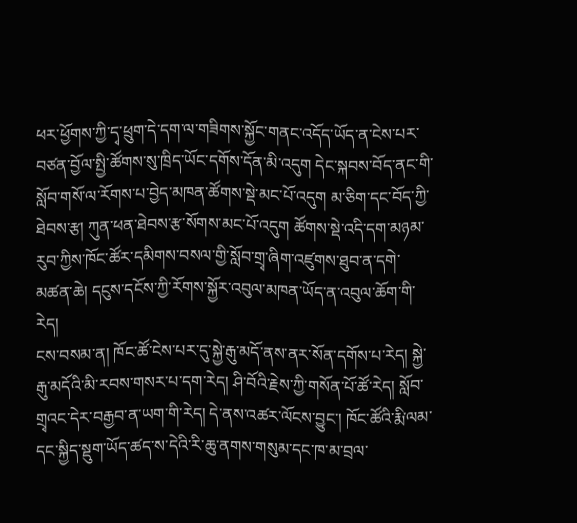ཕར་ཕྱོགས་ཀྱི་དྭ་ཕྲུག་དེ་དག་ལ་གཟིགས་སྐྱོང་གནང་འདོད་ཡོད་ན་ངེས་པར་བཙན་བྱོལ་སྤྱི་ཚོགས་སུ་ཁྲིད་ཡོང་དགོས་དོན་མི་འདུག དེང་སྐབས་བོད་ནང་གི་སློབ་གསོ་ལ་རོགས་པ་བྱེད་མཁན་ཚོགས་སྡེ་མང་པོ་འདུག མ་ཅིག་དང་བོད་ཀྱི་ཐེབས་རྩ། ཀུན་ཕན་ཐེབས་རྩ་སོགས་མང་པོ་འདུག ཚོགས་སྡེ་འདི་དག་མཉམ་རུབ་ཀྱིས་ཁོང་ཚོར་དམིགས་བསལ་གྱི་སློབ་གྲྭ་ཞིག་འཛུགས་ཐུབ་ན་དགེ་མཚན་ཆེ། དངུས་དངོས་ཀྱི་རོགས་སྐྱོར་འབུལ་མཁན་ཡོད་ན་འབུལ་ཆོག་གི་རེད།
ངས་བསམ་ན། ཁོང་ཚོ་ངེས་པར་དུ་སྐྱེ་རྒུ་མདོ་ནས་ནར་སོན་དགོས་པ་རེད། སྐྱེ་རྒུ་མདོའི་མི་རབས་གསར་པ་དག་རེད། ཤི་བོའི་རྗེས་ཀྱི་གསོན་པོ་ཚོ་རེད། སློབ་གྲྭའང་དེར་བརྒྱབ་ན་ཡག་གི་རེད། དེ་ནས་འཚར་ལོངས་བྱུང་། ཁོང་ཚོའི་རྨི་ལམ་དང་སྐྱིད་སྡུག་ཡོད་ཚད་ས་དེའི་རི་ཆུ་ནགས་གསུམ་དང་ཁ་མ་བྲལ་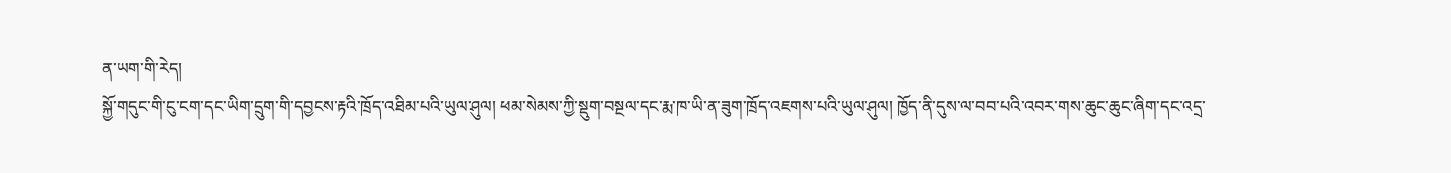ན་ཡག་གི་རེད།
སྐྱོ་གདུང་གི་ངུ་ངག་དང་ཡིག་དྲུག་གི་དབྱངས་རྟའི་ཁྲོད་འཐིམ་པའི་ཡུལ་ཤུལ། ཕམ་སེམས་ཀྱི་སྡུག་བསྔལ་དང་རྨ་ཁ་ཡི་ན་ཟུག་ཁྲོད་འཇགས་པའི་ཡུལ་ཤུལ། ཁྱོད་ནི་དུས་ལ་བབ་པའི་འབར་གས་ཆུང་ཆུང་ཞིག་དང་འདྲ་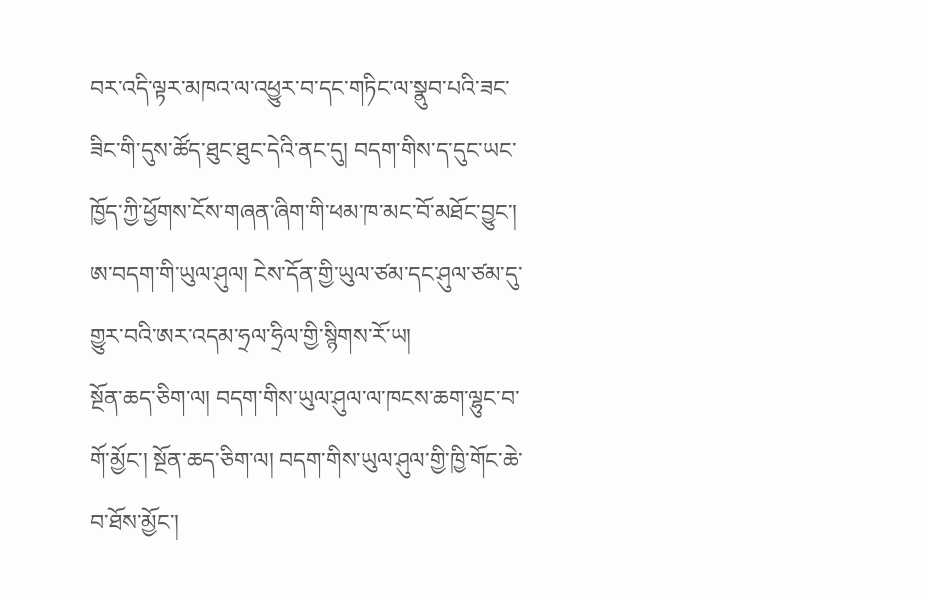བར་འདི་ལྟར་མཁའ་ལ་འཕྱུར་བ་དང་གཏིང་ལ་སྣུབ་པའི་ཟང་ཟིང་གི་དུས་ཚོད་ཐུང་ཐུང་དེའི་ནང་དུ། བདག་གིས་ད་དུང་ཡང་ཁྱོད་ཀྱི་ཕྱོགས་ངོས་གཞན་ཞིག་གི་ཕམ་ཁ་མང་བོ་མཐོང་བྱུང་། ཨ་བདག་གི་ཡུལ་ཤུལ། ངེས་དོན་གྱི་ཡུལ་ཙམ་དང་ཤུལ་ཙམ་དུ་གྱུར་བའི་ཨར་འདམ་ཧྲལ་ཧྲིལ་གྱི་སྙིགས་རོ་ཡ།
སྔོན་ཆད་ཅིག་ལ། བདག་གིས་ཡུལ་ཤུལ་ལ་ཁངས་ཆག་ལྷུང་བ་གོ་མྱོང་། སྔོན་ཆད་ཅིག་ལ། བདག་གིས་ཡུལ་ཤུལ་གྱི་ཁྱི་གོང་ཆེ་བ་ཐོས་མྱོང་།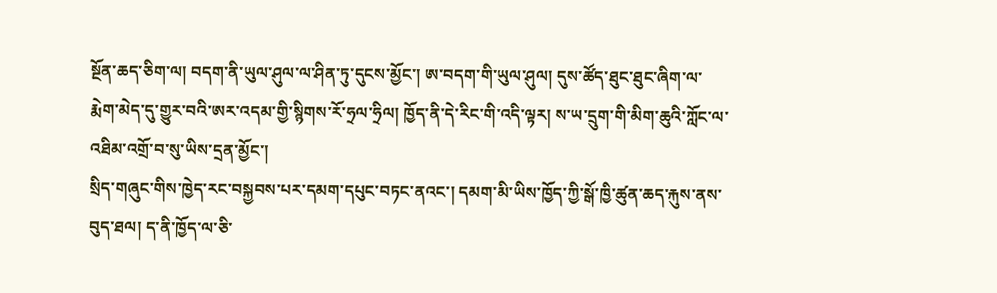སྔོན་ཆད་ཅིག་ལ། བདག་ནི་ཡུལ་ཤུལ་ལ་ཤིན་ཏུ་དུངས་མྱོང་། ཨ་བདག་གི་ཡུལ་ཤུལ། དུས་ཚོད་ཐུང་ཐུང་ཞིག་ལ་རྨེག་མེད་དུ་གྱུར་བའི་ཨར་འདམ་གྱི་སྙིགས་རོ་ཧྲལ་ཧྲིལ། ཁྱོད་ནི་དེ་རིང་གི་འདི་ལྟར། ས་ཡ་དྲུག་གི་མིག་ཆུའི་ཀློང་ལ་འཐིམ་འགྲོ་བ་སུ་ཡིས་དྲན་མྱོང་།
སྲིད་གཞུང་གིས་ཁྱེད་རང་བསྐྱབས་པར་དམག་དཔུང་བཏང་ནའང་། དམག་མི་ཡིས་ཁྱོད་ཀྱི་སྒོ་ཁྱི་ཚུན་ཆད་རྐུས་ནས་བུད་ཐལ། ད་ནི་ཁྱོད་ལ་ཅི་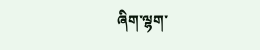ཞིག་ལྷག་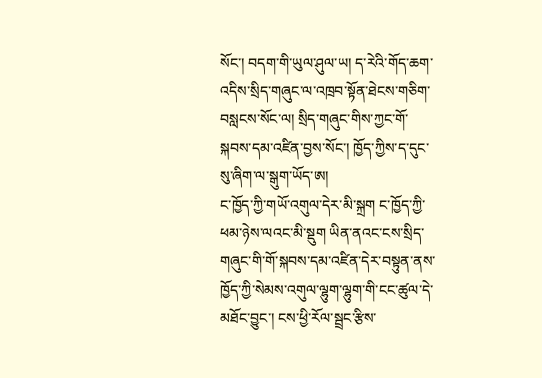སོང་། བདག་གི་ཡུལ་ཤུལ་ཡ། ད་རེའི་གོད་ཆག་འདིས་སྲིད་གཞུང་ལ་འཁྲབ་སྟོན་ཐེངས་གཅིག་བསླངས་སོང་ལ། སྲིད་གཞུང་གིས་ཀྱང་གོ་སྐབས་དམ་འཛིན་བྱས་སོང་། ཁྱོད་ཀྱིས་ད་དུང་སུ་ཞིག་ལ་སྒུག་ཡོད་ཨ།
ང་ཁྱོད་ཀྱི་གཡོ་འགུལ་དེར་མི་སྐྲག ང་ཁྱོད་ཀྱི་ཕམ་ཉེས་ལའང་མི་སྡུག ཡིན་ནའང་ངས་སྲིད་གཞུང་གི་གོ་སྐབས་དམ་འཛིན་དེར་བསྟུན་ནས་ཁྱོད་ཀྱི་སེམས་འགུལ་ལྷུག་ལྷུག་གི་ངང་ཚུལ་དེ་མཐོང་བྱུང་། ངས་ཕྱི་རོལ་སྦྲང་རྩིས་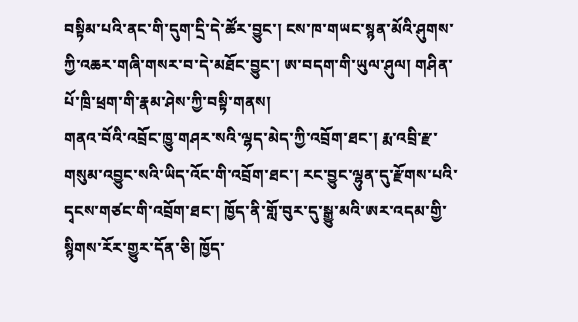བསྟིམ་པའི་ནང་གི་དུག་དྲི་དེ་ཚོར་བྱུང་། ངས་ཁ་གཡང་སྙན་མོའི་ཤུགས་ཀྱི་འཆར་གཞི་གསར་བ་དེ་མཐོང་བྱུང་། ཨ་བདག་གི་ཡུལ་ཤུལ། གཤིན་པོ་ཁྲི་ཕྲག་གི་རྣམ་ཤེས་ཀྱི་བསྟི་གནས།
གནའ་བོའི་འབྲོང་ཁྱུ་གཤར་སའི་ལྷད་མེད་ཀྱི་འབྲོག་ཐང་། རྨ་འབྲི་རྫ་གསུམ་འབྱུང་སའི་ཡིད་འོང་གི་འབྲོག་ཐང་། རང་བྱུང་ལྷུན་དུ་རྫོགས་པའི་དྭངས་གཙང་གི་འབྲོག་ཐང་། ཁྱོད་ནི་གློ་བུར་དུ་སྒྱུ་མའི་ཨར་འདམ་གྱི་སྙིགས་རོར་གྱུར་དོན་ཅི། ཁྱོད་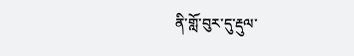ནི་གློ་བུར་དུ་རྡུལ་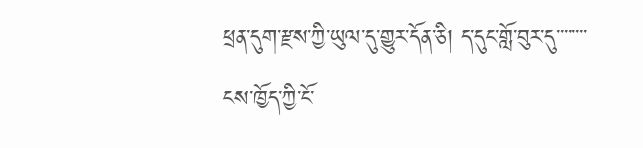ཕྲན་དུག་རྫས་ཀྱི་ཡུལ་དུ་གྱུར་དོན་ཅི། ད་དུང་གློ་བུར་དུ་་་་་་་་
ངས་ཁྱོད་ཀྱི་ངོ་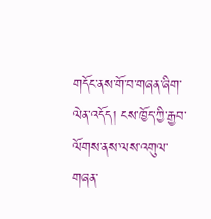གདོང་ནས་གོ་བ་གཞན་ཞིག་ལེན་འདོད། ངས་ཁྱོད་ཀྱི་རྒྱབ་ལོགས་ནས་ལས་འགུལ་གཞན་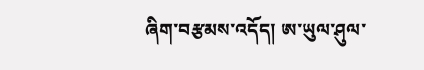ཞིག་བརྩམས་འདོད། ཨ་ཡུལ་ཤུལ་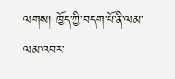ལགས། ཁྱོད་ཀྱི་བདག་པོ་ནི་ལམ་ལམ་འབར་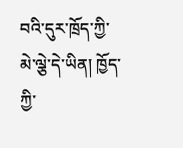བའི་དུར་ཁྲོད་ཀྱི་མེ་ལྕེ་དེ་ཡིན། ཁྱོད་ཀྱི་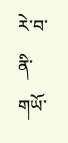རེ་བ་ནི་གཡོ་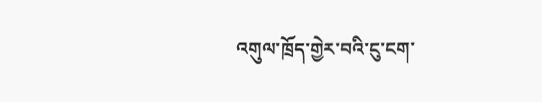འགུལ་ཁྲོད་གྱེར་བའི་ངུ་ངག་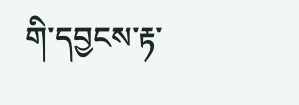གི་དབྱངས་རྟ་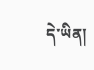དེ་ཡིན།